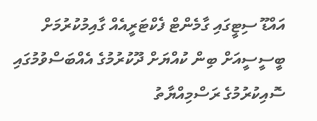އައްޑޫ ސިޓީގައި ގާމެންޓް ފެކްޓަރީއެއް ގާއިމުކުރުމަށް ބީސީސީއަށް ބިން ކުއްޔަށް ދޫކުރުމުގެ އެއްބަސްވުމުގައި ސޮއިކުރުމުގެ ރަސްމިއްޔާތު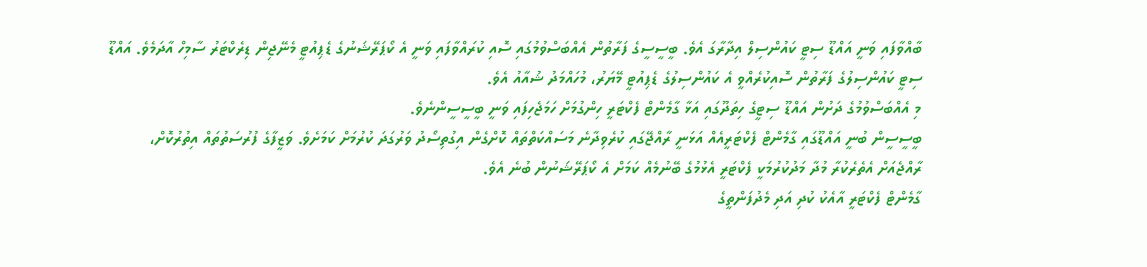ބާއްވާފައި ވަނީ އައްޑޫ ސިޓީ ކައުންސިލް އިދާރާގަ އެވެ. ބީސީސީގެ ފަރާތުން އެއްބަސްވުމުގައި ސޮއި ކުރައްވާފައި ވަނީ އެ ކޯޕަރޭޝަނުގެ ޑެޕިއުޓީ މެނޭޖިން ޑިރެކްޓަރު ސާމިހް އާދަމެވެ. އައްޑޫ ސިޓީ ކައުންސިލުގެ ފަރާތުން ސޮއިކުރެއްވީ އެ ކައުންސިލުގެ ޑެޕިއުޓީ މޭޔަރު، މުހައްމަދު ޝުއާއު އެވެ.
މި އެއްބަސްވުމުގެ ދަށުން އައްޑޫ ސިޓީގެ ހިތަދޫގައި އަޅާ ގާމެންޓް ފެކްޓަރީ ހިންގުމަށް ހަމަޖެހިފައި ވަނީ ބީސީސީންނެވެ.
ބީސީސީން ބުނީ އައްޑޫގައި ގާމެންޓް ފެކްޓަރީއެއް އަޅަނީ ރާއްޖޭގައި ކުރެވިދާނެ މަސައްކަތްތައް ކޮށްގެން އިގުތިސޯދު ވަރުގަދަ ކުރުމަށް ކަމަށެވެ. ވަޒީފާގެ ފުރުސަތުތައް އިތުރުކޮށް، ރާއްޖެއަށް އެތެރެކުރާ މުދާ މަދުކުރުމަކީ ފެކްޓަރީ އެޅުމުގެ ބޭނުމެއް ކަމަށް އެ ކޯޕަރޭޝަނުން ބުނެ އެވެ.
ގާމެންޓް ފެކްޓަރީ އާއެކު ކުދި އަދި މެދުފަންތީގެ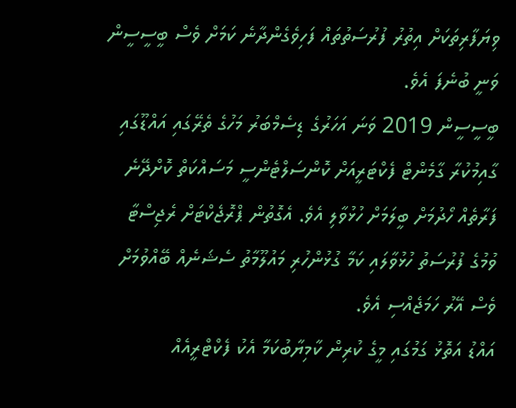ވިޔަފާރިތަކަށް އިތުރު ފުރުސަތުތައް ފަހިވެގެންދާނެ ކަމަށް ވެސް ބީސީސީން ވަނީ ބުނެފަ އެވެ.
ބީސީސީން 2019 ވަނަ އަހަރުގެ ޑިސެމްބަރު މަހުގެ ތެރޭގައި އައްޑޫގައި ގާއިމުކުރާ ގާމެންޓް ފެކްޓަރީއަށް ކޮންސަލްޓެންސީ މަސައްކަތް ކޮށްދޭނެ ފަރާތެއް ހޯދުމަށް ބީލަމަށް ހުޅުވާލި އެވެ. އެގޮތުން ޕްރޮޖެކްޓަށް ރެޖިސްޓާ ވުމުގެ ފުރުސަތު ހުޅުވާލައި ކަމާ ގުޅުންހުރި މައުލޫމާތު ސެޝަނެއް ބޭއްވުމަށް ވެސް އޭރު ހަމަޖެއްސި އެވެ.
އައްޑު އަތޮޅު ގަމުގައި މީގެ ކުރިން ކާމިޔާބުކަމާ އެކު ފެކްޓްރީއެއް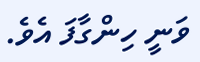ވަނީ ހިންގާފަ އެވެ.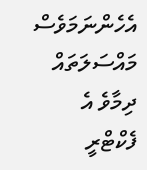އެހެންނަމަވެސް މައްސަލަތައް ދިމާވެ އެ ފެކްޓްރީ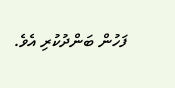ފަހުން ބަންދުކުރި އެވެ.